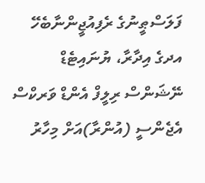ފަލަސްޠީނުގެ ރެފިއުޖީންނާބެހޭ އދގެ އިދާރާ، ޔުނައިޓެޑް ނޭޝަންސް ރިލީފް އެންޑް ވަރކްސް އެޖެންސީ (އުންރާ)އަށް މިހާރު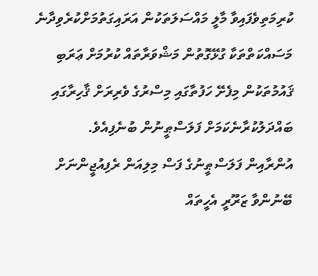ކުރިމަތިވެފައިވާ މާލީ މައްސަލަތަކުން އަރައިގަތުމަށްކުރެވިދާނެ މަސައްކަތްތަކާ ގުޅޭގޮތުން މަޝްވަރާތައް ކުރުމަށް ޢަރަބި ޤައުމުތަކުން މިފެށޭ ހަފުތާގައި މިސްރުގެ ވެރިރަށް ޤާހިރާގައި ބައްދަލުކުރާނެކަމަށް ފަލަސްޠީނުން ބުނެފިއެވެ.
އުންރާއިން ފަލަސްޠީނުގެ ފަސް މިލިއަން ރެފިއުޖީންނަށް ބޭނުންވާ ޒަރޫރީ އެހީތައް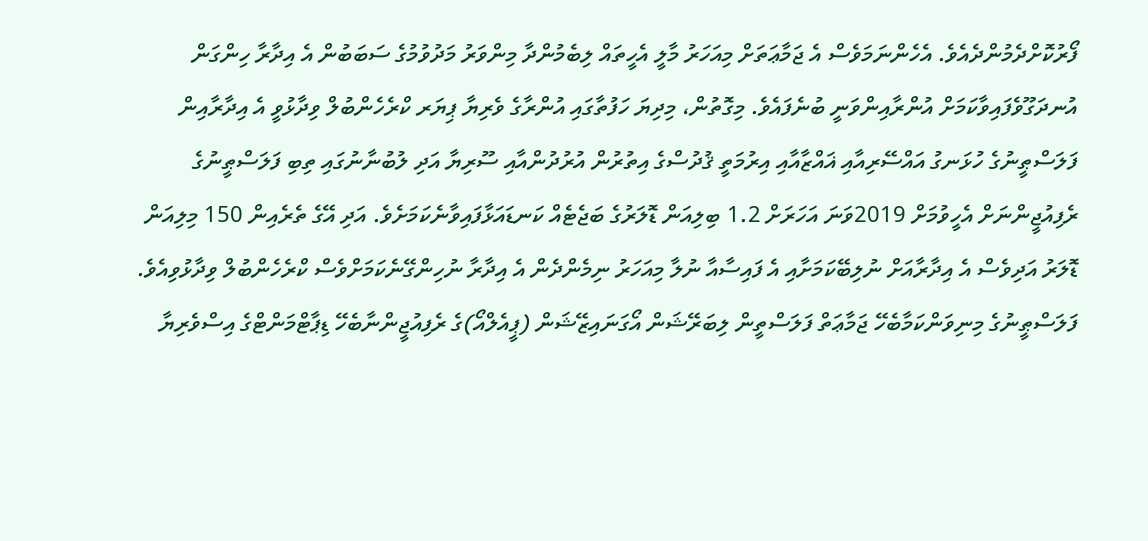ފޯރުކޮށްދެމުންދެއެވެ. އެހެންނަމަވެސް އެ ޖަމާޢަތަށް މިއަހަރު މާލީ އެހީތައް ލިބެމުންދާ މިންވަރު މަދުވުމުގެ ސަބަބުން އެ އިދާރާ ހިންގަން އުނދަގޫވެފައިވާކަމަށް އުންރާއިންވަނީ ބުނެފައެވެ. މިގޮތުން، މިދިޔަ ހަފުތާގައި އުންރާގެ ވެރިޔާ ޕިޔަރ ކްރެހެންބުލް ވިދާޅުވީ އެ އިދާރާއިން ފަލަސްޠީނުގެ ހުޅަނގު އައްސޭރިއާއި ޣައްޒާއާއި އިރުމަތީ ޤުދުސްގެ އިތުރުން އުރުދުންއާއި ސޫރިޔާ އަދި ލުބުނާނުގައި ތިބި ފަލަސްޠީނުގެ ރެފިއުޖީންނަށް އެހީވުމަށް 2019ވަނަ އަހަރަށް 1.2 ބިލިއަން ޑޮލަރުގެ ބަޖެޓެއް ކަނޑައަޅާފައިވާނެކަމަށެވެ. އަދި އޭގެ ތެރެއިން 150 މިލިއަން ޑޮލަރު އަދިވެސް އެ އިދާރާއަށް ނުލިބޭކަމަށާއި އެ ފައިސާއާ ނުލާ މިއަހަރު ނިމެންދެން އެ އިދާރާ ނުހިންގޭނެކަމަށްވެސް ކްރެހެންބުލް ވިދާޅުވިއެވެ.
ފަލަސްޠީނުގެ މިނިވަންކަމާބެހޭ ޖަމާޢަތް ފަލަސްތީން ލިބަރޭޝަން އޯގަނައިޒޭޝަން (ޕީއެލްއޯ)ގެ ރެފިއުޖީންނާބެހޭ ޑިޕާޓްމަންޓްގެ އިސްވެރިޔާ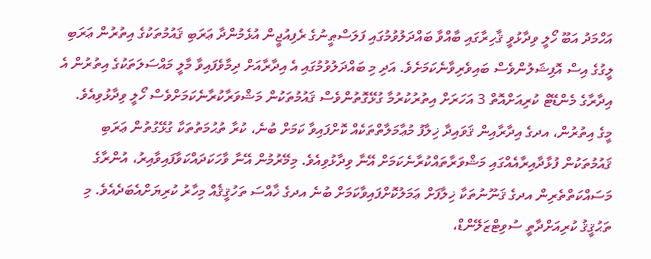އަހްމަދު އަބޫ ހޯލީ ވިދާޅުވީ ޤާހިރާގައި ބާއްވާ ބައްދަލުވުމުގައި ފަލަސްޠީނުގެ ރެފިއުޖީން އުޅެމުންދާ ޢަރަބި ޤައުމުތަކުގެ އިތުރުން ޢަރަބި ލީގުގެ އިސް އޮފިޝަލުންވެސް ބައިވެރިވާނެކަމަށެވެ. އަދި މި ބައްދަލުވުމުގައި އެ އިދާރާއަށް ދިމާވެފައިވާ މާލީ މައްސަލަތަކުގެ އިތުރުން އެ އިދާރާގެ މެންޑޭޓް ކުރިއަށްއޮތް 3 އަހަރަށް އިތުރުކުރުމާ ގުޅޭގޮތުންވެސް ޤައުމުތަކުން މަޝްވަރާކުރާނެކަމަށްވެސް ހޯލީ ވިދާޅުވިއެވެ.
މީގެ އިތުރުން، އދގެ އިދާރާއިން ޤަވައިދާ ޚިލާފު މުޢާމަލާތްތަކެއް ކޮށްފައިވާ ކަމަށް ބުނެ، ކުރާ ތުޙުމަތުތަކާ ގުޅޭގުތުން ޢަރަބި ޤައުމުތަކުން ފުޅާދާއިރާއެއްގައި މަޝްވަރާތައްކުރާނެކަމަށް އޭނާ ވިދާޅުވިއެވެ. މިމޭރުމުން އޭނާ ވާހަކަދައްކަވާފައިވާއިރު، އުންރާގެ މަސައްކަތްތެރިން އދގެ ޤަނޫނުތަކާ ޚިލާފަށް ޢަމަލުކޮށްފައިވާކަމަށް ބުނެ އދގެ ޚާއްސަ ތަހުޤީޤެއް މިހާރު ކުރިޔަށްއެބަދެއެވެ. މި ތަޙުޤީޤު ކުރިއަށްދާތީ ސުވިޓްޒަލޭންޑް،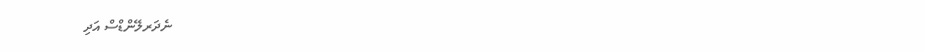ނެދަރލޭންޑްސް އަދި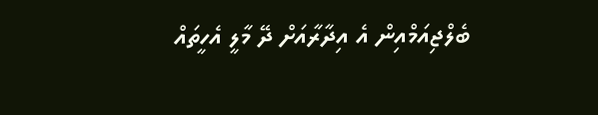ބެލްޖިއަމްއިން އެ އިދާރާއަށް ދޭ މާލީ އެހީތައް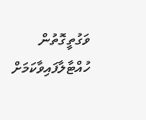ވަގުތީގޮތުން ހުއްޓާލާފައިވާކަމަށް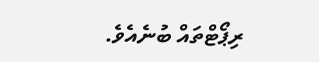ރިޕޯޓްތައް ބުނެއެވެ.